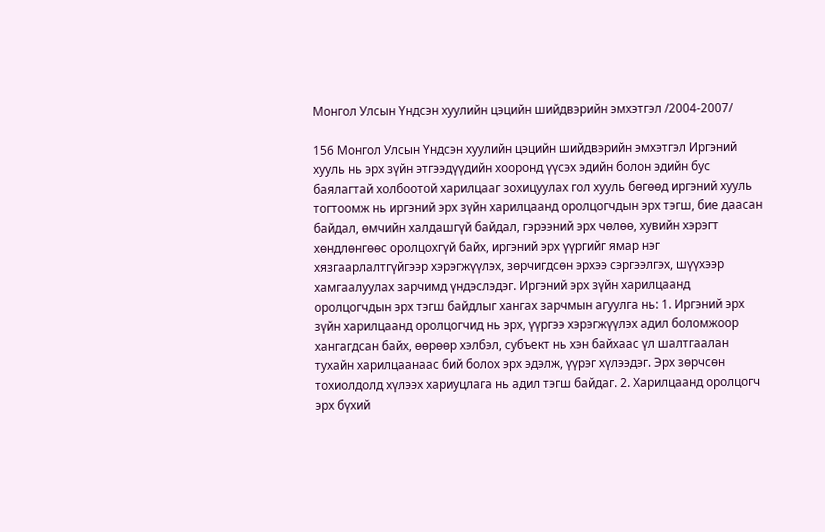Монгол Улсын Үндсэн хуулийн цэцийн шийдвэрийн эмхэтгэл /2004-2007/

156 Монгол Улсын Үндсэн хуулийн цэцийн шийдвэрийн эмхэтгэл Иргэний хууль нь эрх зүйн этгээдүүдийн хооронд үүсэх эдийн болон эдийн бус баялагтай холбоотой харилцааг зохицуулах гол хууль бөгөөд иргэний хууль тогтоомж нь иргэний эрх зүйн харилцаанд оролцогчдын эрх тэгш, бие даасан байдал, өмчийн халдашгүй байдал, гэрээний эрх чөлөө, хувийн хэрэгт хөндлөнгөөс оролцохгүй байх, иргэний эрх үүргийг ямар нэг хязгаарлалтгүйгээр хэрэгжүүлэх, зөрчигдсөн эрхээ сэргээлгэх, шүүхээр хамгаалуулах зарчимд үндэслэдэг. Иргэний эрх зүйн харилцаанд оролцогчдын эрх тэгш байдлыг хангах зарчмын агуулга нь: 1. Иргэний эрх зүйн харилцаанд оролцогчид нь эрх, үүргээ хэрэгжүүлэх адил боломжоор хангагдсан байх, өөрөөр хэлбэл, субъект нь хэн байхаас үл шалтгаалан тухайн харилцаанаас бий болох эрх эдэлж, үүрэг хүлээдэг. Эрх зөрчсөн тохиолдолд хүлээх хариуцлага нь адил тэгш байдаг. 2. Харилцаанд оролцогч эрх бүхий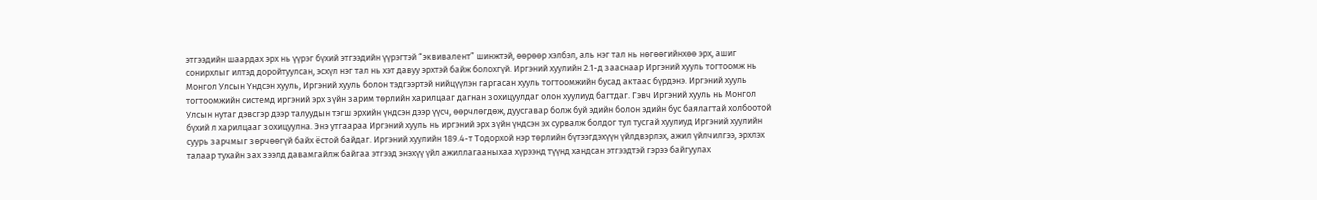этгээдийн шаардах эрх нь үүрэг бүхий этгээдийн үүрэгтэй “эквивалент” шинжтэй, өөрөөр хэлбэл, аль нэг тал нь нөгөөгийнхөө эрх, ашиг сонирхлыг илтэд доройтуулсан, эсхүл нэг тал нь хэт давуу эрхтэй байж болохгүй. Иргэний хуулийн 2.1-д зааснаар Иргэний хууль тогтоомж нь Монгол Улсын Үндсэн хууль, Иргэний хууль болон тэдгээртэй нийцүүлэн гаргасан хууль тогтоомжийн бусад актаас бүрдэнэ. Иргэний хууль тогтоомжийн системд иргэний эрх зүйн зарим төрлийн харилцааг дагнан зохицуулдаг олон хуулиуд багтдаг. Гэвч Иргэний хууль нь Монгол Улсын нутаг дэвсгэр дээр талуудын тэгш эрхийн үндсэн дээр үүсч, өөрчлөгдөж, дуусгавар болж буй эдийн болон эдийн бус баялагтай холбоотой бүхий л харилцааг зохицуулна. Энэ утгаараа Иргэний хууль нь иргэний эрх зүйн үндсэн эх сурвалж болдог тул тусгай хуулиуд Иргэний хуулийн суурь зарчмыг зөрчөөгүй байх ёстой байдаг. Иргэний хуулийн 189.4-т Тодорхой нэр төрлийн бүтээгдэхүүн үйлдвэрлэх, ажил үйлчилгээ, эрхлэх талаар тухайн зах зээлд давамгайлж байгаа этгээд энэхүү үйл ажиллагааныхаа хүрээнд түүнд хандсан этгээдтэй гэрээ байгуулах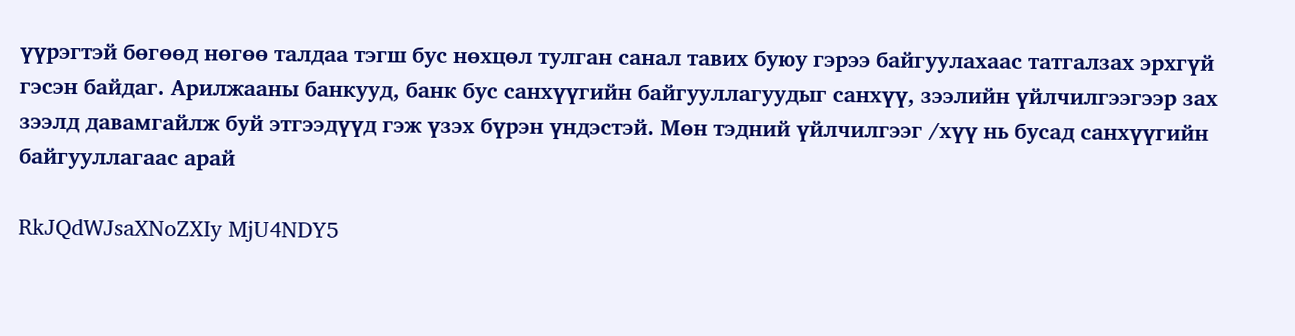үүрэгтэй бөгөөд нөгөө талдаа тэгш бус нөхцөл тулган санал тавих буюу гэрээ байгуулахаас татгалзах эрхгүй гэсэн байдаг. Арилжааны банкууд, банк бус санхүүгийн байгууллагуудыг санхүү, зээлийн үйлчилгээгээр зах зээлд давамгайлж буй этгээдүүд гэж үзэх бүрэн үндэстэй. Мөн тэдний үйлчилгээг /хүү нь бусад санхүүгийн байгууллагаас арай

RkJQdWJsaXNoZXIy MjU4NDY5